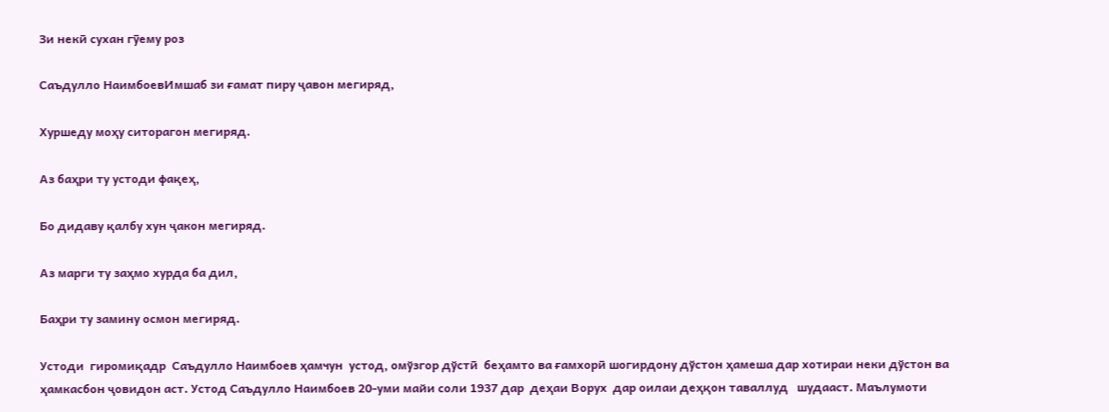Зи некӣ сухан гӯему роз

Саъдулло НаимбоевИмшаб зи ғамат пиру ҷавон мегиряд,

Хуршеду моҳу ситорагон мегиряд.

Аз баҳри ту устоди фақеҳ,

Бо дидаву қалбу хун ҷакон мегиряд.

Аз марги ту заҳмо хурда ба дил,

Баҳри ту замину осмон мегиряд.

Устоди  гиромиқадр  Саъдулло Наимбоев ҳамчун  устод, омўзгор дўстӣ  беҳамто ва ғамхорӣ шогирдону дўстон ҳамеша дар хотираи неки дўстон ва ҳамкасбон ҷовидон аст. Устод Саъдулло Наимбоев 20-уми майи соли 1937 дар  деҳаи Ворух  дар оилаи деҳқон таваллуд   шудааст. Маълумоти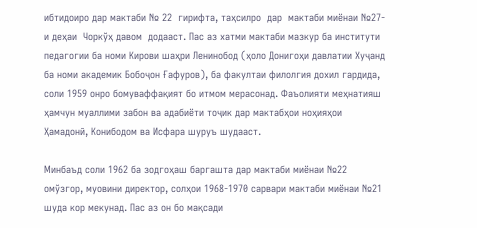ибтидоиро дар мактаби № 22  гирифта, таҳсилро  дар  мактаби миёнаи №27-и деҳаи  Чоркўҳ давом  додааст. Пас аз хатми мактаби мазкур ба институти педагогии ба номи Кирови шаҳри Ленинобод (ҳоло Донигоҳи давлатии Хуҷанд ба номи академик Бобоҷон Ғафуров), ба факултаи филолгия дохил гардида, соли 1959 онро бомуваффақият бо итмом мерасонад. Фаъолияти меҳнатияш ҳамчун муаллими забон ва адабиёти тоҷик дар мактабҳои ноҳияҳои Ҳамадонӣ, Конибодом ва Исфара шуруъ шудааст.

Минбаъд соли 1962 ба зодгоҳаш баргашта дар мактаби миёнаи №22 омўзгор, муовини директор, солҳои 1968-1970 сарвари мактаби миёнаи №21 шуда кор мекунад. Пас аз он бо мақсади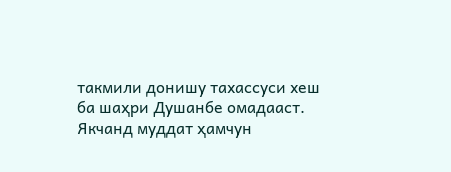такмили донишу тахассуси хеш ба шаҳри Душанбе омадааст. Якчанд муддат ҳамчун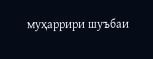муҳаррири шуъбаи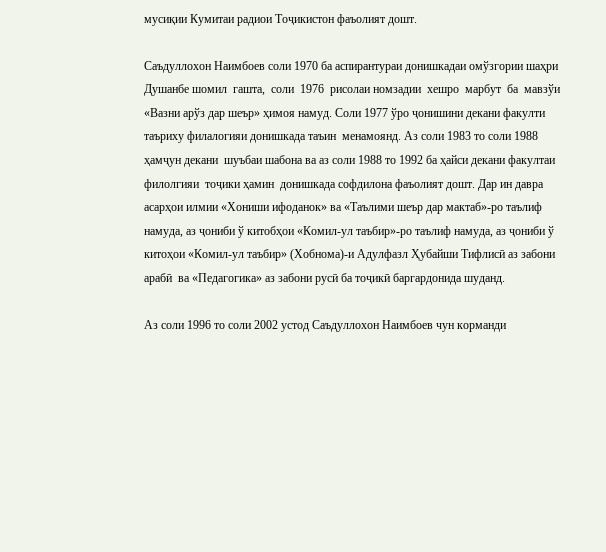мусиқии Кумитаи радиои Тоҷикистон фаъолият дошт.

Саъдуллохон Наимбоев соли 1970 ба аспирантураи донишкадаи омўзгории шаҳри Душанбе шомил  гашта,  соли  1976  рисолаи номзадии  хешро  марбут  ба  мавзўи «Вазни арўз дар шеър» ҳимоя намуд. Соли 1977 ўро ҷонишини декани факулти таъриху филалогияи донишкада таъин  менамоянд. Аз соли 1983 то соли 1988 ҳамҷун декани  шуъбаи шабона ва аз соли 1988 то 1992 ба ҳайси декани факултаи филолгияи  тоҷики ҳамин  донишкада софдилона фаъолият дошт. Дар ин давра асарҳои илмии «Хониши ифоданок» ва «Таълими шеър дар мактаб»-ро таълиф намуда, аз ҷониби ў китобҳои «Комил-ул таъбир»-ро таълиф намуда, аз ҷониби ў китоҳои «Комил-ул таъбир» (Хобнома)-и Адулфазл Ҳубайши Тифлисӣ аз забони арабӣ  ва «Педагогика» аз забони русӣ ба тоҷикӣ баргардонида шуданд.

Аз соли 1996 то соли 2002 устод Саъдуллохон Наимбоев чун корманди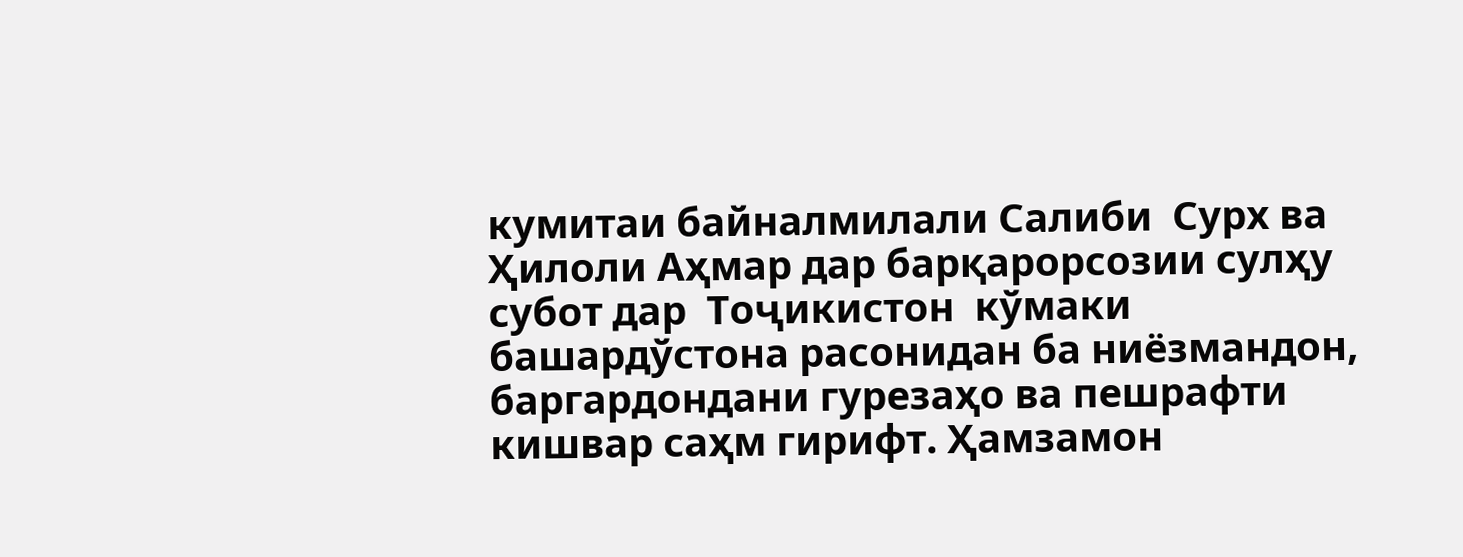кумитаи байналмилали Салиби  Сурх ва Ҳилоли Аҳмар дар барқарорсозии сулҳу субот дар  Тоҷикистон  кўмаки башардўстона расонидан ба ниёзмандон, баргардондани гурезаҳо ва пешрафти    кишвар саҳм гирифт. Ҳамзамон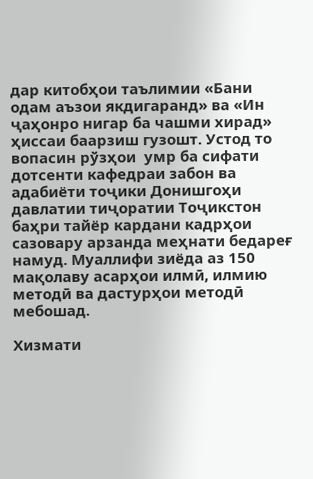дар китобҳои таълимии «Бани одам аъзои якдигаранд» ва «Ин ҷаҳонро нигар ба чашми хирад» ҳиссаи баарзиш гузошт. Устод то вопасин рўзҳои  умр ба сифати дотсенти кафедраи забон ва адабиёти тоҷики Донишгоҳи давлатии тиҷоратии Тоҷикстон баҳри тайёр кардани кадрҳои сазовару арзанда меҳнати бедареғ  намуд. Муаллифи зиёда аз 150 мақолаву асарҳои илмӣ, илмию методӣ ва дастурҳои методӣ мебошад.

Хизмати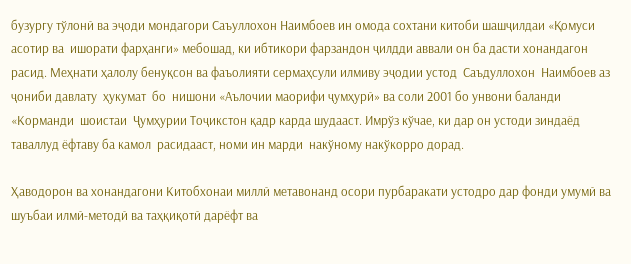бузургу тўлонӣ ва эҷоди мондагори Саъуллохон Наимбоев ин омода сохтани китоби шашҷилдаи «Қомуси асотир ва  ишорати фарҳанги» мебошад, ки ибтикори фарзандон ҷилдди аввали он ба дасти хонандагон расид. Меҳнати ҳалолу бенуқсон ва фаъолияти сермаҳсули илмиву эҷодии устод  Саъдуллохон  Наимбоев аз ҷониби давлату  ҳукумат  бо  нишони «Аълочии маорифи ҷумҳурӣ» ва соли 2001 бо унвони баланди «Корманди  шоистаи  Ҷумҳурии Тоҷикстон қадр карда шудааст. Имрўз кўчае, ки дар он устоди зиндаёд таваллуд ёфтаву ба камол  расидааст, номи ин марди  накўному накўкорро дорад.

Ҳаводорон ва хонандагони Китобхонаи миллӣ метавонанд осори пурбаракати устодро дар фонди умумӣ ва шуъбаи илмӣ-методӣ ва таҳқиқотӣ дарёфт ва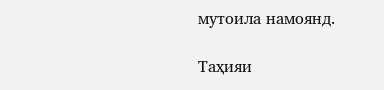мутоила намоянд.

Таҳияи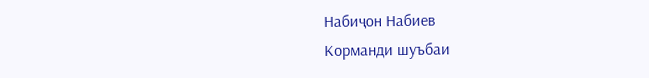Набиҷон Набиев
Корманди шуъбаи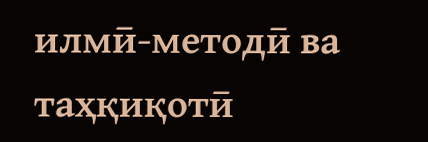илмӣ-методӣ ва таҳқиқотӣ